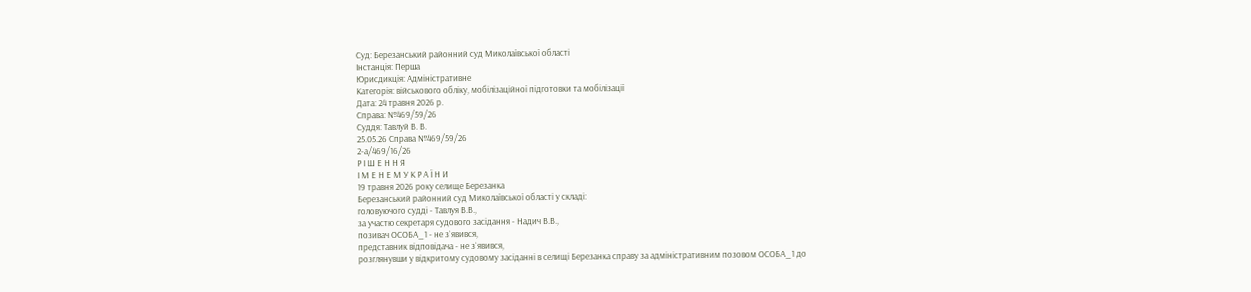Суд: Березанський районний суд Миколаївської області
Інстанція: Перша
Юрисдикція: Адміністративне
Категорія: військового обліку, мобілізаційної підготовки та мобілізації
Дата: 24 травня 2026 р.
Справа: №469/59/26
Суддя: Тавлуй В. В.
25.05.26 Справа №469/59/26
2-а/469/16/26
Р І Ш Е Н Н Я
І М Е Н Е М У К Р А Ї Н И
19 травня 2026 року селище Березанка
Березанський районний суд Миколаївської області у складі:
головуючого судді - Тавлуя В.В.,
за участю секретаря судового засідання - Надич В.В.,
позивач ОСОБА_1 - не з`явився,
представник відповідача - не з`явився,
розглянувши у відкритому судовому засіданні в селищі Березанка справу за адміністративним позовом ОСОБА_1 до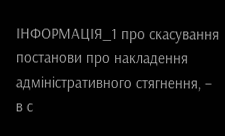ІНФОРМАЦІЯ_1 про скасування постанови про накладення адміністративного стягнення, –
в с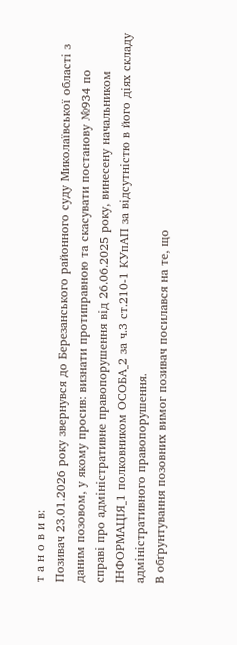т а н о в и в:
Позивач 23.01.2026 року звернувся до Березанського районного суду Миколаївської області з даним позовом, у якому просив: визнати протиправною та скасувати постанову №934 по справі про адміністративне правопорушення від 26.06.2025 року, винесену начальником ІНФОРМАЦІЯ_1 полковником ОСОБА_2 за ч.3 ст.210-1 КУпАП за відсутністю в його діях складу адміністративного правопорушення.
В обґрунтування позовних вимог позивач посилався на те, що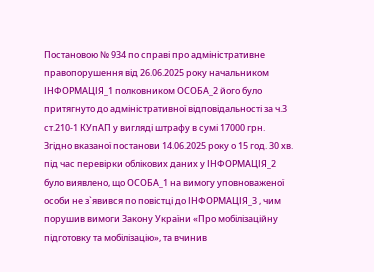Постановою № 934 по справі про адміністративне правопорушення від 26.06.2025 року начальником ІНФОРМАЦІЯ_1 полковником ОСОБА_2 його було притягнуто до адміністративної відповідальності за ч.3 ст.210-1 КУпАП у вигляді штрафу в сумі 17000 грн.
Згідно вказаної постанови 14.06.2025 року о 15 год. 30 хв. під час перевірки облікових даних у ІНФОРМАЦІЯ_2 було виявлено, що ОСОБА_1 на вимогу уповноваженої особи не з`явився по повістці до ІНФОРМАЦІЯ_3 , чим порушив вимоги Закону України «Про мобілізаційну підготовку та мобілізацію», та вчинив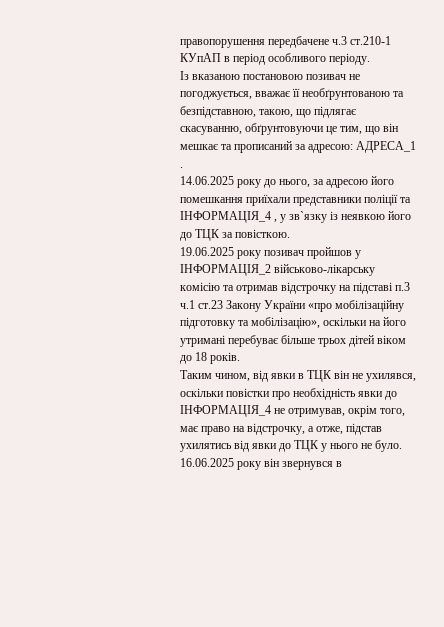правопорушення передбачене ч.3 ст.210-1 КУпАП в період особливого періоду.
Із вказаною постановою позивач не погоджується, вважає її необґрунтованою та безпідставною, такою, що підлягає скасуванню, обґрунтовуючи це тим, що він мешкає та прописаний за адресою: АДРЕСА_1 .
14.06.2025 року до нього, за адресою його помешкання приїхали представники поліції та ІНФОРМАЦІЯ_4 , у зв`язку із неявкою його до ТЦК за повісткою.
19.06.2025 року позивач пройшов у ІНФОРМАЦІЯ_2 військово-лікарську комісію та отримав відстрочку на підставі п.3 ч.1 ст.23 Закону України «про мобілізаційну підготовку та мобілізацію», оскільки на його утримані перебуває більше трьох дітей віком до 18 років.
Таким чином, від явки в ТЦК він не ухилявся, оскільки повістки про необхідність явки до ІНФОРМАЦІЯ_4 не отримував, окрім того, має право на відстрочку, а отже, підстав ухилятись від явки до ТЦК у нього не було.
16.06.2025 року він звернувся в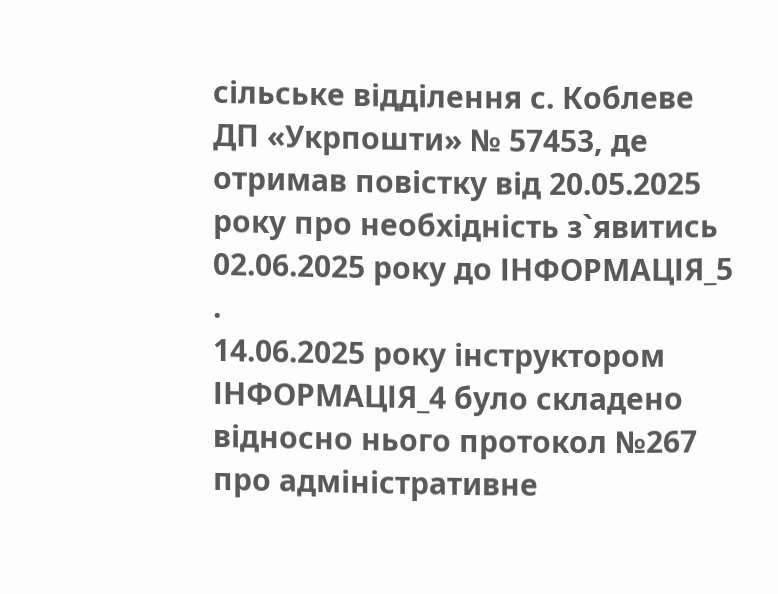сільське відділення с. Коблеве ДП «Укрпошти» № 57453, де отримав повістку від 20.05.2025 року про необхідність з`явитись 02.06.2025 року до ІНФОРМАЦІЯ_5 .
14.06.2025 року інструктором ІНФОРМАЦІЯ_4 було складено відносно нього протокол №267 про адміністративне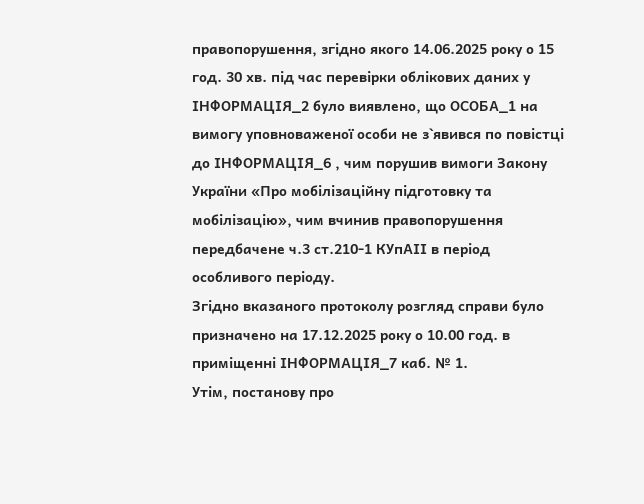правопорушення, згідно якого 14.06.2025 року о 15 год. 30 хв. під час перевірки облікових даних у ІНФОРМАЦІЯ_2 було виявлено, що ОСОБА_1 на вимогу уповноваженої особи не з`явився по повістці до ІНФОРМАЦІЯ_6 , чим порушив вимоги Закону України «Про мобілізаційну підготовку та мобілізацію», чим вчинив правопорушення передбачене ч.3 ст.210-1 КУпАІІ в період особливого періоду.
Згідно вказаного протоколу розгляд справи було призначено на 17.12.2025 року о 10.00 год. в приміщенні ІНФОРМАЦІЯ_7 каб. № 1.
Утім, постанову про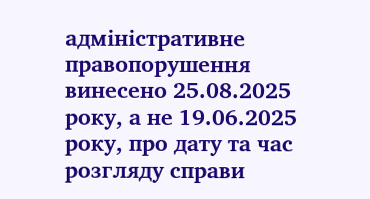адміністративне правопорушення винесено 25.08.2025 року, а не 19.06.2025 року, про дату та час розгляду справи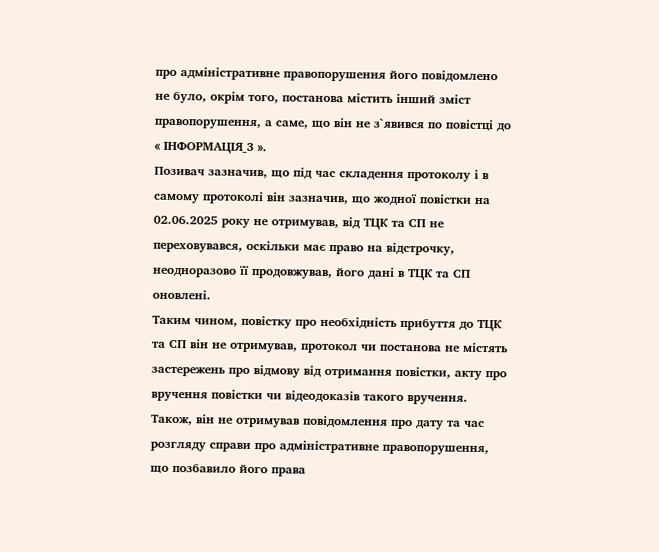про адміністративне правопорушення його повідомлено не було, окрім того, постанова містить інший зміст правопорушення, а саме, що він не з`явився по повістці до « ІНФОРМАЦІЯ_3 ».
Позивач зазначив, що під час складення протоколу і в самому протоколі він зазначив, що жодної повістки на 02.06.2025 року не отримував, від ТЦК та СП не переховувався, оскільки має право на відстрочку, неодноразово її продовжував, його дані в ТЦК та СП оновлені.
Таким чином, повістку про необхідність прибуття до ТЦК та СП він не отримував, протокол чи постанова не містять застережень про відмову від отримання повістки, акту про вручення повістки чи відеодоказів такого вручення.
Також, він не отримував повідомлення про дату та час розгляду справи про адміністративне правопорушення, що позбавило його права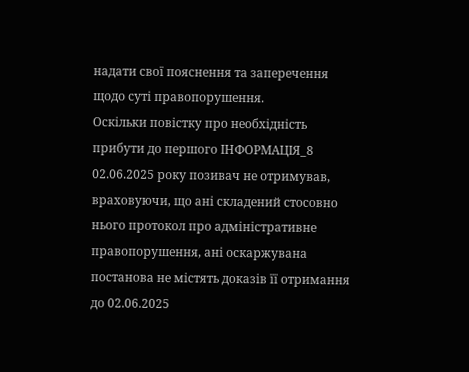надати свої пояснення та заперечення щодо суті правопорушення.
Оскільки повістку про необхідність прибути до першого ІНФОРМАЦІЯ_8 02.06.2025 року позивач не отримував, враховуючи, що ані складений стосовно нього протокол про адміністративне правопорушення, ані оскаржувана постанова не містять доказів її отримання до 02.06.2025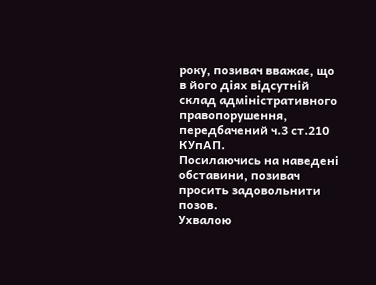року, позивач вважає, що в його діях відсутній склад адміністративного правопорушення, передбачений ч.3 ст.210 КУпАП.
Посилаючись на наведені обставини, позивач просить задовольнити позов.
Ухвалою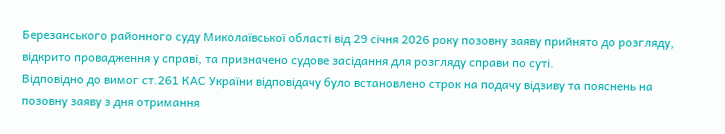Березанського районного суду Миколаївської області від 29 січня 2026 року позовну заяву прийнято до розгляду, відкрито провадження у справі, та призначено судове засідання для розгляду справи по суті.
Відповідно до вимог ст.261 КАС України відповідачу було встановлено строк на подачу відзиву та пояснень на позовну заяву з дня отримання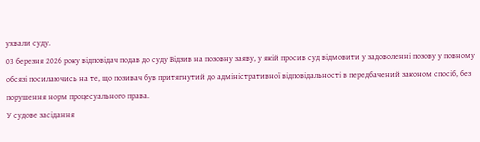ухвали суду.
03 березня 2026 року відповідач подав до суду Відзив на позовну заяву, у якій просив суд відмовити у задоволенні позову у повному обсязі посилаючись на те, що позивач був притягнутий до адміністративної відповідальності в передбачений законом спосіб, без порушення норм процесуального права.
У судове засідання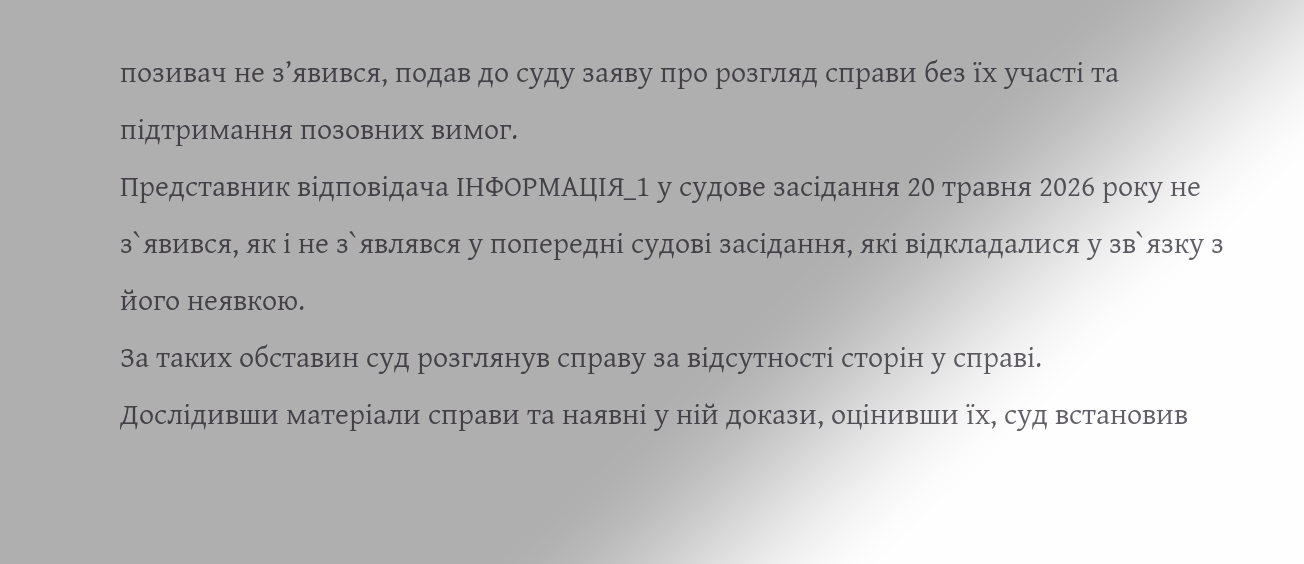позивач не з’явився, подав до суду заяву про розгляд справи без їх участі та підтримання позовних вимог.
Представник відповідача ІНФОРМАЦІЯ_1 у судове засідання 20 травня 2026 року не з`явився, як і не з`являвся у попередні судові засідання, які відкладалися у зв`язку з його неявкою.
За таких обставин суд розглянув справу за відсутності сторін у справі.
Дослідивши матеріали справи та наявні у ній докази, оцінивши їх, суд встановив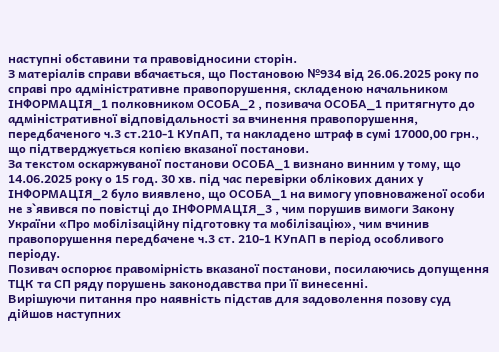наступні обставини та правовідносини сторін.
З матеріалів справи вбачається, що Постановою №934 від 26.06.2025 року по справі про адміністративне правопорушення, складеною начальником ІНФОРМАЦІЯ_1 полковником ОСОБА_2 , позивача ОСОБА_1 притягнуто до адміністративної відповідальності за вчинення правопорушення, передбаченого ч.3 ст.210-1 КУпАП, та накладено штраф в сумі 17000,00 грн., що підтверджується копією вказаної постанови.
За текстом оскаржуваної постанови ОСОБА_1 визнано винним у тому, що 14.06.2025 року о 15 год. 30 хв. під час перевірки облікових даних у ІНФОРМАЦІЯ_2 було виявлено, що ОСОБА_1 на вимогу уповноваженої особи не з`явився по повістці до ІНФОРМАЦІЯ_3 , чим порушив вимоги Закону України «Про мобілізаційну підготовку та мобілізацію», чим вчинив правопорушення передбачене ч.3 ст. 210-1 КУпАП в період особливого періоду.
Позивач оспорює правомірність вказаної постанови, посилаючись допущення ТЦК та СП ряду порушень законодавства при її винесенні.
Вирішуючи питання про наявність підстав для задоволення позову суд дійшов наступних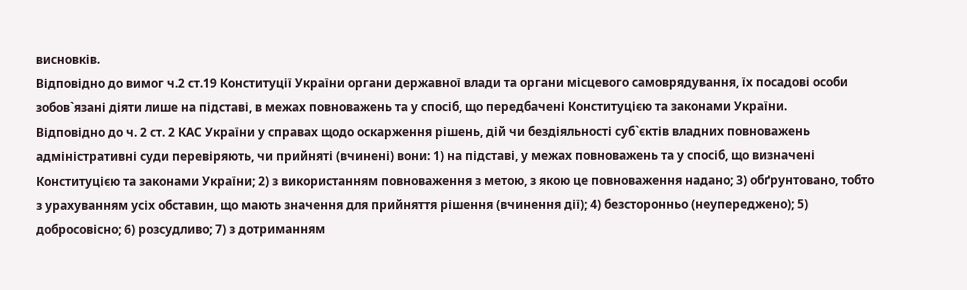висновків.
Відповідно до вимог ч.2 ст.19 Конституції України органи державної влади та органи місцевого самоврядування, їх посадові особи зобов`язані діяти лише на підставі, в межах повноважень та у спосіб, що передбачені Конституцією та законами України.
Відповідно до ч. 2 ст. 2 КАС України у справах щодо оскарження рішень, дій чи бездіяльності суб`єктів владних повноважень адміністративні суди перевіряють, чи прийняті (вчинені) вони: 1) на підставі, у межах повноважень та у спосіб, що визначені Конституцією та законами України; 2) з використанням повноваження з метою, з якою це повноваження надано; 3) обґрунтовано, тобто з урахуванням усіх обставин, що мають значення для прийняття рішення (вчинення дії); 4) безсторонньо (неупереджено); 5) добросовісно; 6) розсудливо; 7) з дотриманням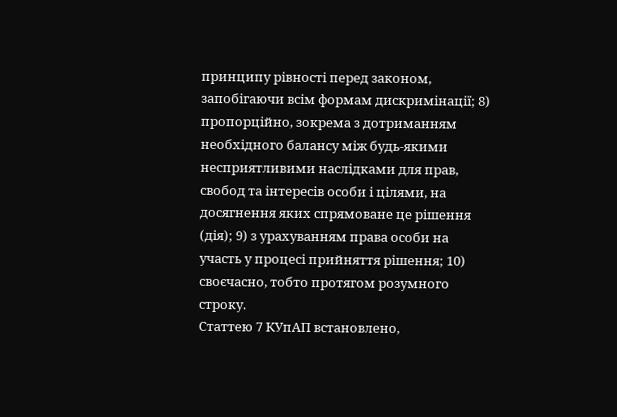принципу рівності перед законом, запобігаючи всім формам дискримінації; 8) пропорційно, зокрема з дотриманням необхідного балансу між будь-якими несприятливими наслідками для прав, свобод та інтересів особи і цілями, на досягнення яких спрямоване це рішення (дія); 9) з урахуванням права особи на участь у процесі прийняття рішення; 10) своєчасно, тобто протягом розумного строку.
Статтею 7 КУпАП встановлено,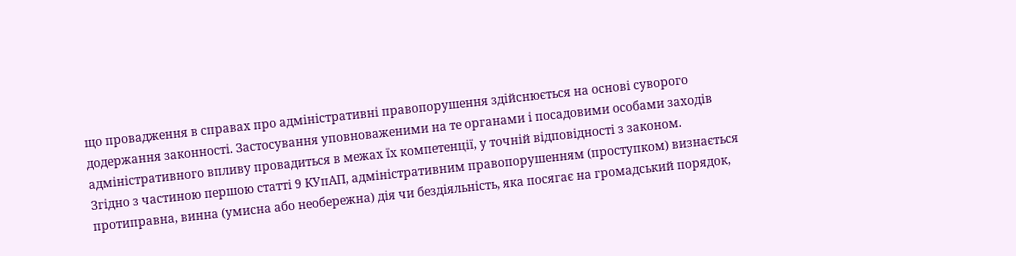що провадження в справах про адміністративні правопорушення здійснюється на основі суворого додержання законності. Застосування уповноваженими на те органами і посадовими особами заходів адміністративного впливу провадиться в межах їх компетенції, у точній відповідності з законом.
Згідно з частиною першою статті 9 КУпАП, адміністративним правопорушенням (проступком) визнається протиправна, винна (умисна або необережна) дія чи бездіяльність, яка посягає на громадський порядок,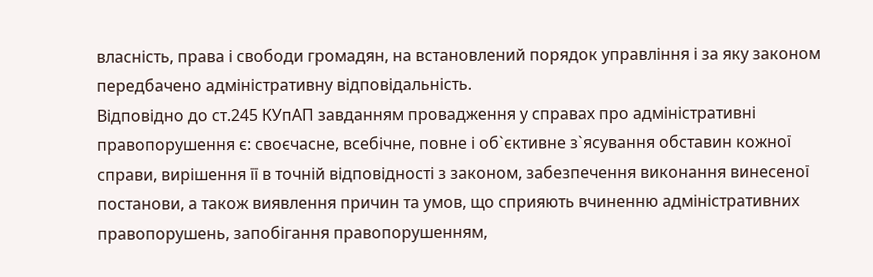власність, права і свободи громадян, на встановлений порядок управління і за яку законом передбачено адміністративну відповідальність.
Відповідно до ст.245 КУпАП завданням провадження у справах про адміністративні правопорушення є: своєчасне, всебічне, повне і об`єктивне з`ясування обставин кожної справи, вирішення її в точній відповідності з законом, забезпечення виконання винесеної постанови, а також виявлення причин та умов, що сприяють вчиненню адміністративних правопорушень, запобігання правопорушенням,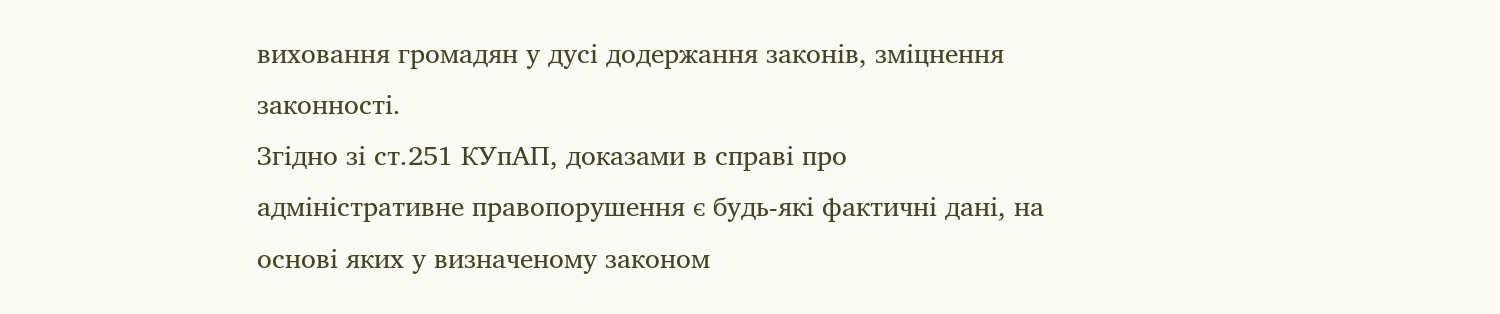виховання громадян у дусі додержання законів, зміцнення законності.
Згідно зі ст.251 КУпАП, доказами в справі про адміністративне правопорушення є будь-які фактичні дані, на основі яких у визначеному законом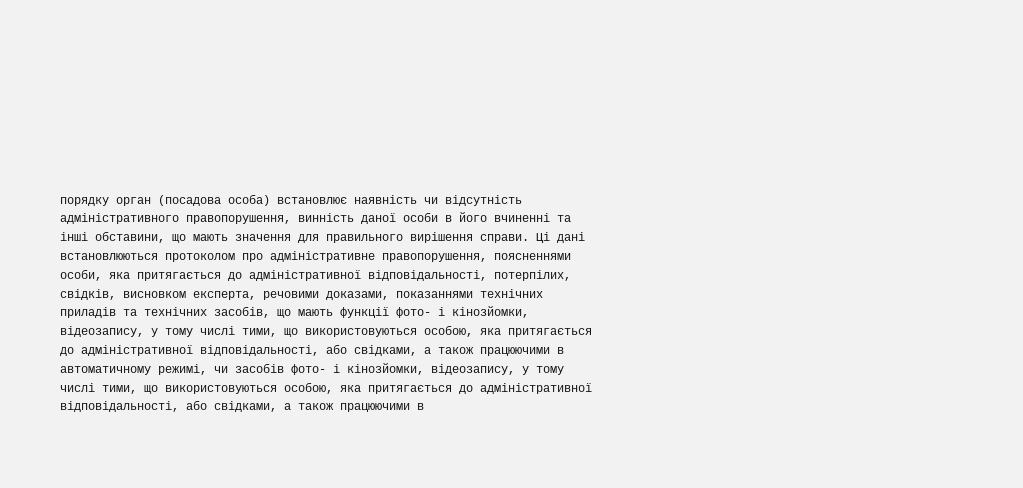порядку орган (посадова особа) встановлює наявність чи відсутність адміністративного правопорушення, винність даної особи в його вчиненні та інші обставини, що мають значення для правильного вирішення справи. Ці дані встановлюються протоколом про адміністративне правопорушення, поясненнями особи, яка притягається до адміністративної відповідальності, потерпілих, свідків, висновком експерта, речовими доказами, показаннями технічних приладів та технічних засобів, що мають функції фото- і кінозйомки, відеозапису, у тому числі тими, що використовуються особою, яка притягається до адміністративної відповідальності, або свідками, а також працюючими в автоматичному режимі, чи засобів фото- і кінозйомки, відеозапису, у тому числі тими, що використовуються особою, яка притягається до адміністративної відповідальності, або свідками, а також працюючими в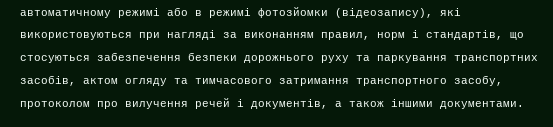автоматичному режимі або в режимі фотозйомки (відеозапису), які використовуються при нагляді за виконанням правил, норм і стандартів, що стосуються забезпечення безпеки дорожнього руху та паркування транспортних засобів, актом огляду та тимчасового затримання транспортного засобу, протоколом про вилучення речей і документів, а також іншими документами.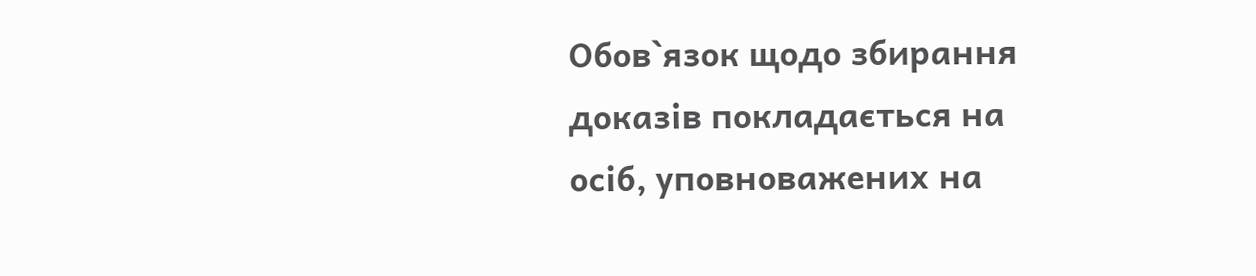Обов`язок щодо збирання доказів покладається на осіб, уповноважених на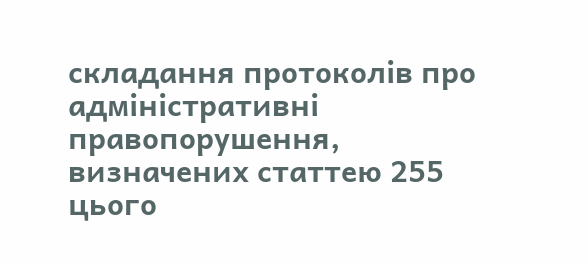складання протоколів про адміністративні правопорушення, визначених статтею 255 цього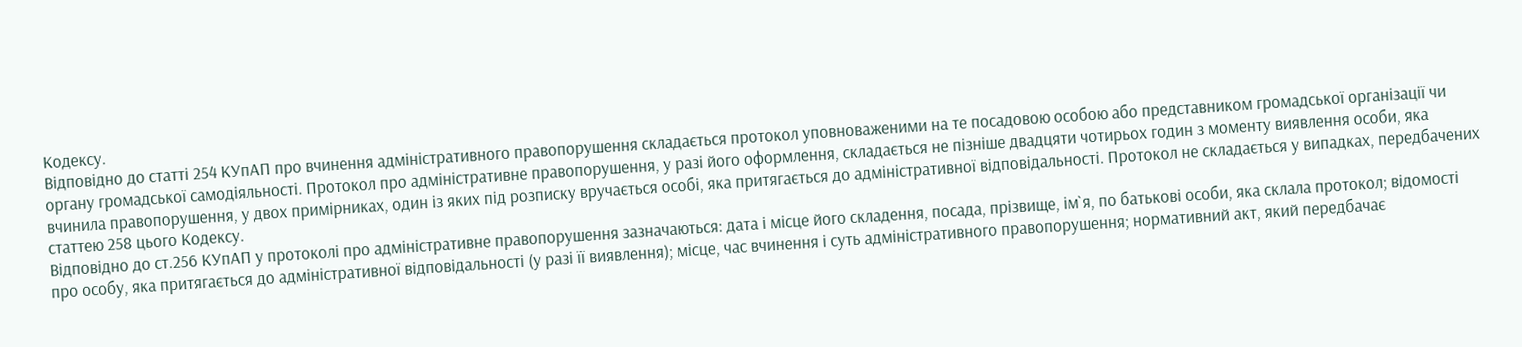Кодексу.
Відповідно до статті 254 КУпАП про вчинення адміністративного правопорушення складається протокол уповноваженими на те посадовою особою або представником громадської організації чи органу громадської самодіяльності. Протокол про адміністративне правопорушення, у разі його оформлення, складається не пізніше двадцяти чотирьох годин з моменту виявлення особи, яка вчинила правопорушення, у двох примірниках, один із яких під розписку вручається особі, яка притягається до адміністративної відповідальності. Протокол не складається у випадках, передбачених статтею 258 цього Кодексу.
Відповідно до ст.256 КУпАП у протоколі про адміністративне правопорушення зазначаються: дата і місце його складення, посада, прізвище, ім`я, по батькові особи, яка склала протокол; відомості про особу, яка притягається до адміністративної відповідальності (у разі її виявлення); місце, час вчинення і суть адміністративного правопорушення; нормативний акт, який передбачає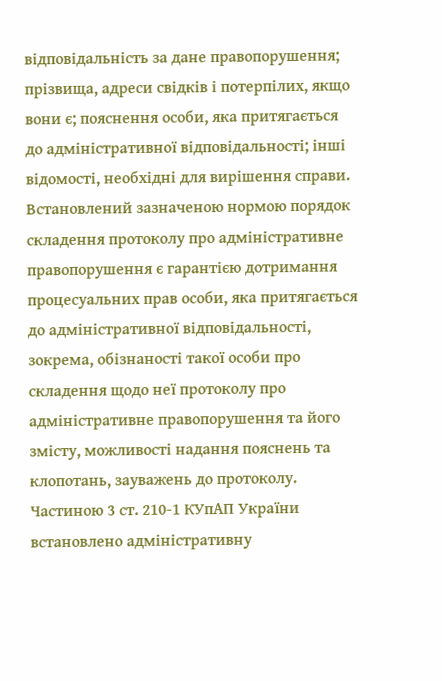відповідальність за дане правопорушення; прізвища, адреси свідків і потерпілих, якщо вони є; пояснення особи, яка притягається до адміністративної відповідальності; інші відомості, необхідні для вирішення справи.
Встановлений зазначеною нормою порядок складення протоколу про адміністративне правопорушення є гарантією дотримання процесуальних прав особи, яка притягається до адміністративної відповідальності, зокрема, обізнаності такої особи про складення щодо неї протоколу про адміністративне правопорушення та його змісту, можливості надання пояснень та клопотань, зауважень до протоколу.
Частиною 3 ст. 210-1 КУпАП України встановлено адміністративну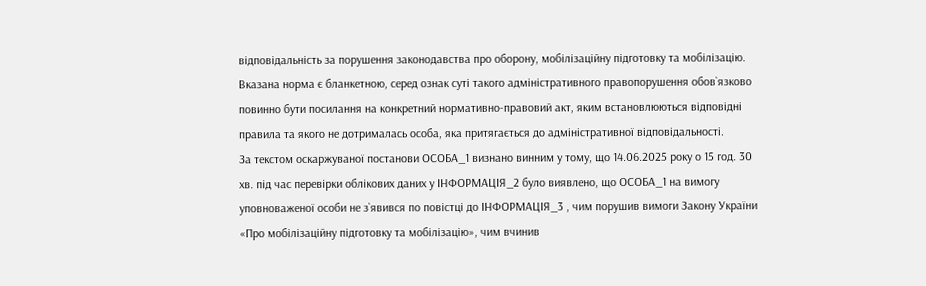відповідальність за порушення законодавства про оборону, мобілізаційну підготовку та мобілізацію.
Вказана норма є бланкетною, серед ознак суті такого адміністративного правопорушення обов`язково повинно бути посилання на конкретний нормативно-правовий акт, яким встановлюються відповідні правила та якого не дотрималась особа, яка притягається до адміністративної відповідальності.
За текстом оскаржуваної постанови ОСОБА_1 визнано винним у тому, що 14.06.2025 року о 15 год. 30 хв. під час перевірки облікових даних у ІНФОРМАЦІЯ_2 було виявлено, що ОСОБА_1 на вимогу уповноваженої особи не з`явився по повістці до ІНФОРМАЦІЯ_3 , чим порушив вимоги Закону України «Про мобілізаційну підготовку та мобілізацію», чим вчинив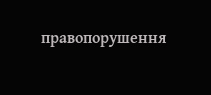правопорушення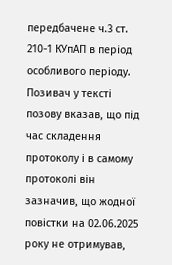передбачене ч.3 ст. 210-1 КУпАП в період особливого періоду.
Позивач у тексті позову вказав, що під час складення протоколу і в самому протоколі він зазначив, що жодної повістки на 02.06.2025 року не отримував,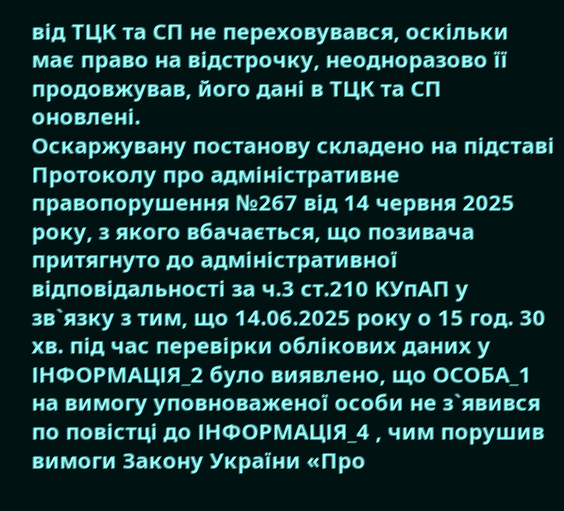від ТЦК та СП не переховувався, оскільки має право на відстрочку, неодноразово її продовжував, його дані в ТЦК та СП оновлені.
Оскаржувану постанову складено на підставі Протоколу про адміністративне правопорушення №267 від 14 червня 2025 року, з якого вбачається, що позивача притягнуто до адміністративної відповідальності за ч.3 ст.210 КУпАП у зв`язку з тим, що 14.06.2025 року о 15 год. 30 хв. під час перевірки облікових даних у ІНФОРМАЦІЯ_2 було виявлено, що ОСОБА_1 на вимогу уповноваженої особи не з`явився по повістці до ІНФОРМАЦІЯ_4 , чим порушив вимоги Закону України «Про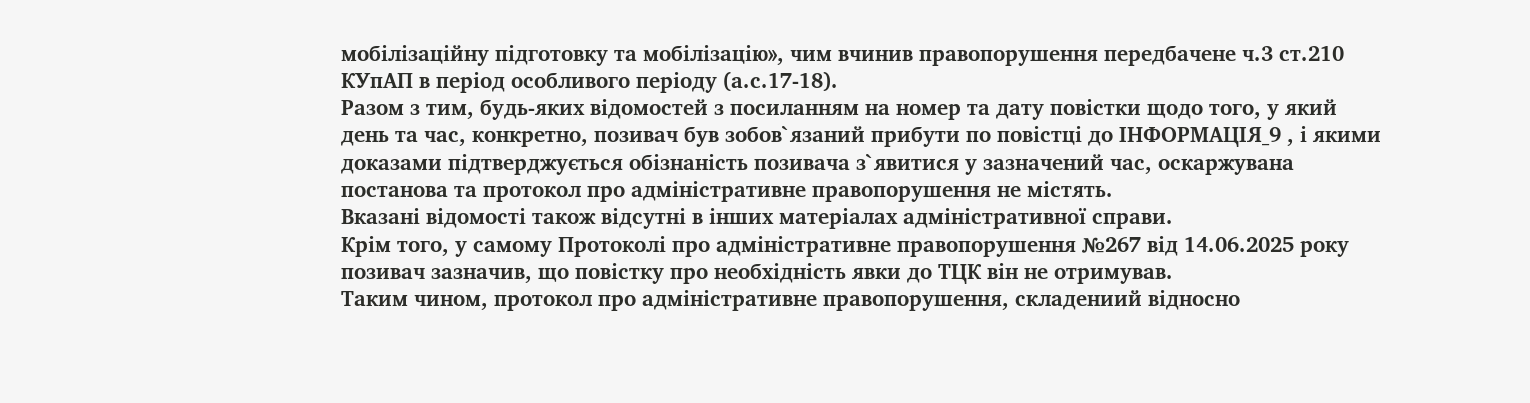мобілізаційну підготовку та мобілізацію», чим вчинив правопорушення передбачене ч.3 ст.210 КУпАП в період особливого періоду (а.с.17-18).
Разом з тим, будь-яких відомостей з посиланням на номер та дату повістки щодо того, у який день та час, конкретно, позивач був зобов`язаний прибути по повістці до ІНФОРМАЦІЯ_9 , і якими доказами підтверджується обізнаність позивача з`явитися у зазначений час, оскаржувана постанова та протокол про адміністративне правопорушення не містять.
Вказані відомості також відсутні в інших матеріалах адміністративної справи.
Крім того, у самому Протоколі про адміністративне правопорушення №267 від 14.06.2025 року позивач зазначив, що повістку про необхідність явки до ТЦК він не отримував.
Таким чином, протокол про адміністративне правопорушення, складениий відносно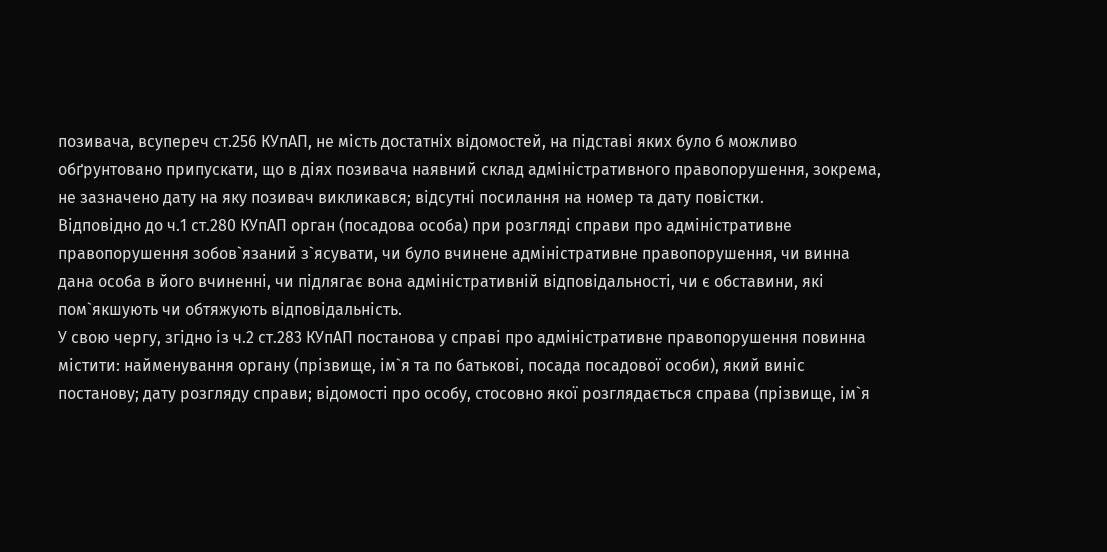позивача, всупереч ст.256 КУпАП, не мість достатніх відомостей, на підставі яких було б можливо обґрунтовано припускати, що в діях позивача наявний склад адміністративного правопорушення, зокрема, не зазначено дату на яку позивач викликався; відсутні посилання на номер та дату повістки.
Відповідно до ч.1 ст.280 КУпАП орган (посадова особа) при розгляді справи про адміністративне правопорушення зобов`язаний з`ясувати, чи було вчинене адміністративне правопорушення, чи винна дана особа в його вчиненні, чи підлягає вона адміністративній відповідальності, чи є обставини, які пом`якшують чи обтяжують відповідальність.
У свою чергу, згідно із ч.2 ст.283 КУпАП постанова у справі про адміністративне правопорушення повинна містити: найменування органу (прізвище, ім`я та по батькові, посада посадової особи), який виніс постанову; дату розгляду справи; відомості про особу, стосовно якої розглядається справа (прізвище, ім`я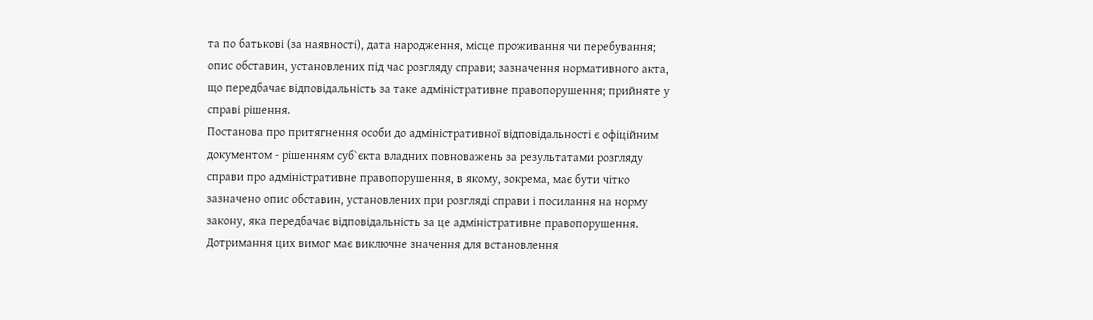та по батькові (за наявності), дата народження, місце проживання чи перебування; опис обставин, установлених під час розгляду справи; зазначення нормативного акта, що передбачає відповідальність за таке адміністративне правопорушення; прийняте у справі рішення.
Постанова про притягнення особи до адміністративної відповідальності є офіційним документом - рішенням суб`єкта владних повноважень за результатами розгляду справи про адміністративне правопорушення, в якому, зокрема, має бути чітко зазначено опис обставин, установлених при розгляді справи і посилання на норму закону, яка передбачає відповідальність за це адміністративне правопорушення. Дотримання цих вимог має виключне значення для встановлення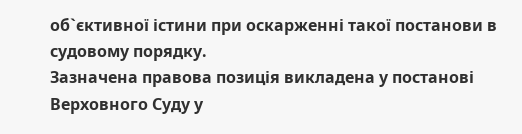об`єктивної істини при оскарженні такої постанови в судовому порядку.
Зазначена правова позиція викладена у постанові Верховного Суду у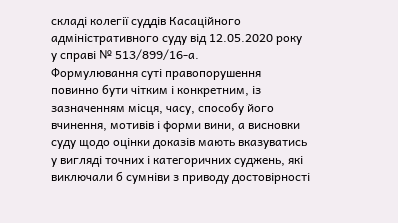складі колегії суддів Касаційного адміністративного суду від 12.05.2020 року у справі № 513/899/16-а.
Формулювання суті правопорушення повинно бути чітким і конкретним, із зазначенням місця, часу, способу його вчинення, мотивів і форми вини, а висновки суду щодо оцінки доказів мають вказуватись у вигляді точних і категоричних суджень, які виключали б сумніви з приводу достовірності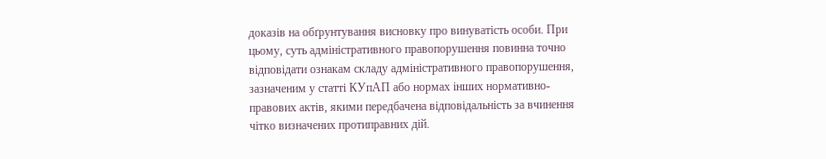доказів на обґрунтування висновку про винуватість особи. При цьому, суть адміністративного правопорушення повинна точно відповідати ознакам складу адміністративного правопорушення, зазначеним у статті КУпАП або нормах інших нормативно-правових актів, якими передбачена відповідальність за вчинення чітко визначених протиправних дій.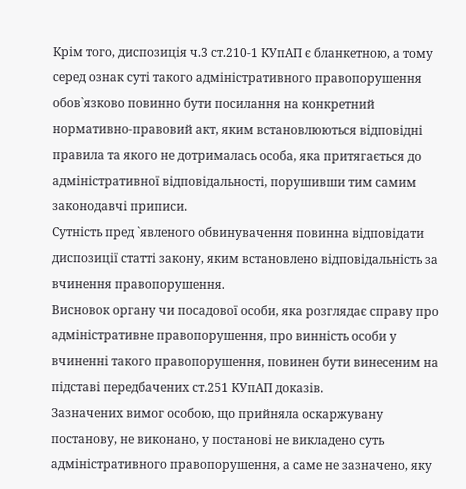Крім того, диспозиція ч.3 ст.210-1 КУпАП є бланкетною, а тому серед ознак суті такого адміністративного правопорушення обов`язково повинно бути посилання на конкретний нормативно-правовий акт, яким встановлюються відповідні правила та якого не дотрималась особа, яка притягається до адміністративної відповідальності, порушивши тим самим законодавчі приписи.
Сутність пред `явленого обвинувачення повинна відповідати диспозиції статті закону, яким встановлено відповідальність за вчинення правопорушення.
Висновок органу чи посадової особи, яка розглядає справу про адміністративне правопорушення, про винність особи у вчиненні такого правопорушення, повинен бути винесеним на підставі передбачених ст.251 КУпАП доказів.
Зазначених вимог особою, що прийняла оскаржувану постанову, не виконано, у постанові не викладено суть адміністративного правопорушення, а саме не зазначено, яку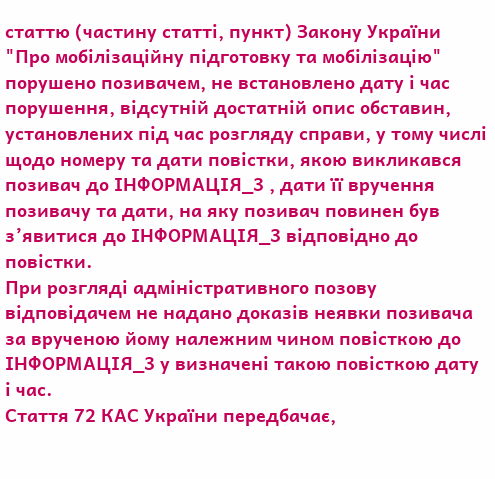статтю (частину статті, пункт) Закону України "Про мобілізаційну підготовку та мобілізацію" порушено позивачем, не встановлено дату і час порушення, відсутній достатній опис обставин, установлених під час розгляду справи, у тому числі щодо номеру та дати повістки, якою викликався позивач до ІНФОРМАЦІЯ_3 , дати її вручення позивачу та дати, на яку позивач повинен був з’явитися до ІНФОРМАЦІЯ_3 відповідно до повістки.
При розгляді адміністративного позову відповідачем не надано доказів неявки позивача за врученою йому належним чином повісткою до ІНФОРМАЦІЯ_3 у визначені такою повісткою дату і час.
Стаття 72 КАС України передбачає,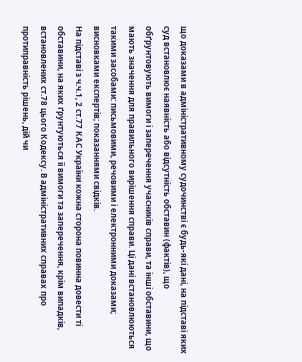що доказами в адміністративному судочинстві є будь-які дані, на підставі яких суд встановлює наявність або відсутність обставин (фактів), що обґрунтовують вимоги і заперечення учасників справи, та інші обставини, що мають значення для правильного вирішення справи. Ці дані встановлюються такими засобами: письмовими, речовими і електронними доказами; висновками експертів; показаннями свідків.
На підставі з ч.ч.1, 2 ст.77 КАС України кожна сторона повинна довести ті обставини, на яких ґрунтуються її вимоги та заперечення, крім випадків, встановлених ст.78 цього Кодексу. В адміністративних справах про протиправність рішень, дій чи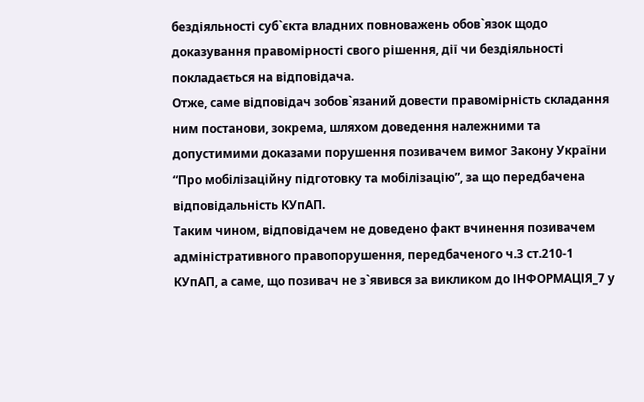бездіяльності суб`єкта владних повноважень обов`язок щодо доказування правомірності свого рішення, дії чи бездіяльності покладається на відповідача.
Отже, саме відповідач зобов`язаний довести правомірність складання ним постанови, зокрема, шляхом доведення належними та допустимими доказами порушення позивачем вимог Закону України “Про мобілізаційну підготовку та мобілізацію”, за що передбачена відповідальність КУпАП.
Таким чином, відповідачем не доведено факт вчинення позивачем адміністративного правопорушення, передбаченого ч.3 ст.210-1 КУпАП, а саме, що позивач не з`явився за викликом до ІНФОРМАЦІЯ_7 у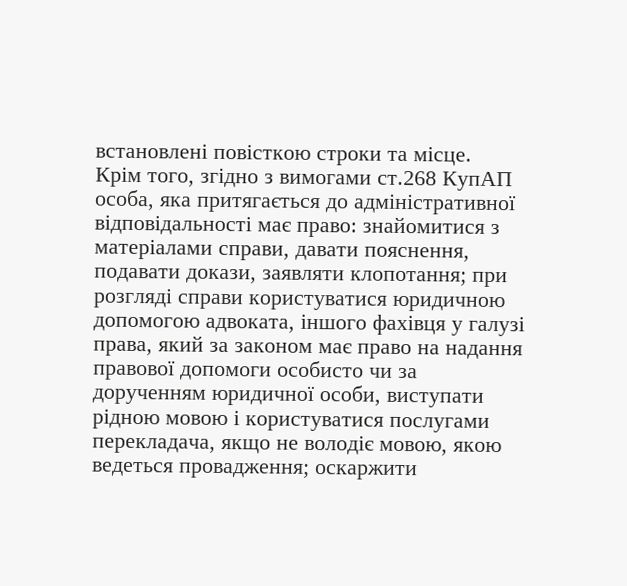встановлені повісткою строки та місце.
Крім того, згідно з вимогами ст.268 КупАП особа, яка притягається до адміністративної відповідальності має право: знайомитися з матеріалами справи, давати пояснення, подавати докази, заявляти клопотання; при розгляді справи користуватися юридичною допомогою адвоката, іншого фахівця у галузі права, який за законом має право на надання правової допомоги особисто чи за дорученням юридичної особи, виступати рідною мовою і користуватися послугами перекладача, якщо не володіє мовою, якою ведеться провадження; оскаржити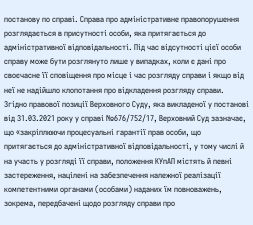постанову по справі. Справа про адміністративне правопорушення розглядається в присутності особи, яка притягається до адміністративної відповідальності. Під час відсутності цієї особи справу може бути розглянуто лише у випадках, коли є дані про своєчасне її сповіщення про місце і час розгляду справи і якщо від неї не надійшло клопотання про відкладення розгляду справи.
Згідно правової позиції Верховного Суду, яка викладеної у постанові від 31.03.2021 року у справі №676/752/17, Верховний Суд зазначає, що «закріплюючи процесуальні гарантії прав особи, що притягається до адміністративної відповідальності, у тому числі й на участь у розгляді її справи, положення КУпАП містять й певні застереження, націлені на забезпечення належної реалізації компетентними органами (особами) наданих їм повноважень, зокрема, передбачені щодо розгляду справи про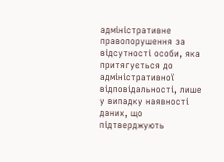адміністративне правопорушення за відсутності особи, яка притягується до адміністративної відповідальності, лише у випадку наявності даних, що підтверджують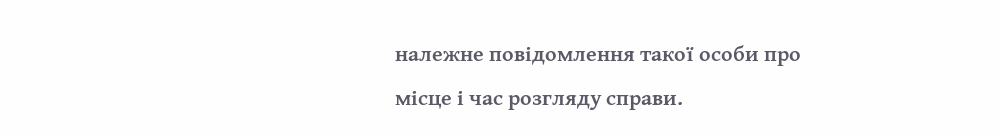належне повідомлення такої особи про місце і час розгляду справи.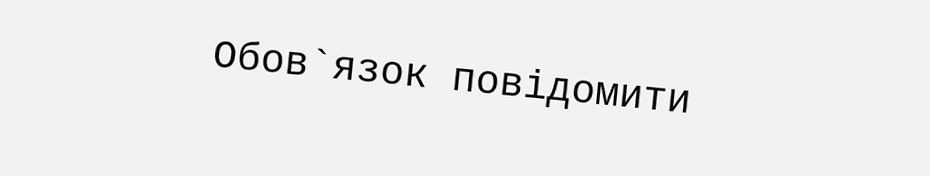Обов`язок повідомити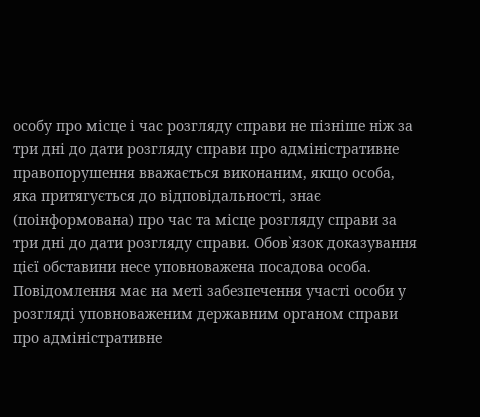особу про місце і час розгляду справи не пізніше ніж за три дні до дати розгляду справи про адміністративне правопорушення вважається виконаним, якщо особа, яка притягується до відповідальності, знає (поінформована) про час та місце розгляду справи за три дні до дати розгляду справи. Обов`язок доказування цієї обставини несе уповноважена посадова особа.
Повідомлення має на меті забезпечення участі особи у розгляді уповноваженим державним органом справи про адміністративне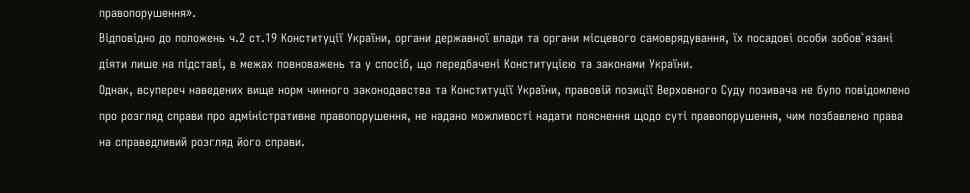правопорушення».
Відповідно до положень ч.2 ст.19 Конституції України, органи державної влади та органи місцевого самоврядування, їх посадові особи зобов`язані діяти лише на підставі, в межах повноважень та у спосіб, що передбачені Конституцією та законами України.
Однак, всупереч наведених вище норм чинного законодавства та Конституції України, правовій позиції Верховного Суду позивача не було повідомлено про розгляд справи про адміністративне правопорушення, не надано можливості надати пояснення щодо суті правопорушення, чим позбавлено права на справедливий розгляд його справи.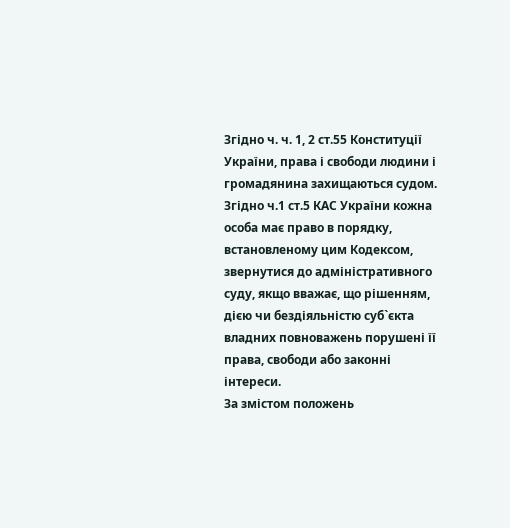Згідно ч. ч. 1, 2 ст.55 Конституції України, права і свободи людини і громадянина захищаються судом.
Згідно ч.1 ст.5 КАС України кожна особа має право в порядку, встановленому цим Кодексом, звернутися до адміністративного суду, якщо вважає, що рішенням, дією чи бездіяльністю суб`єкта владних повноважень порушені її права, свободи або законні інтереси.
За змістом положень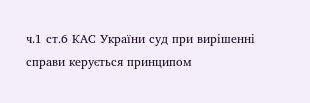ч.1 ст.6 КАС України суд при вирішенні справи керується принципом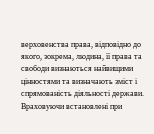верховенства права, відповідно до якого, зокрема, людина, її права та свободи визнаються найвищими цінностями та визначають зміст і спрямованість діяльності держави.
Враховуючи встановлені при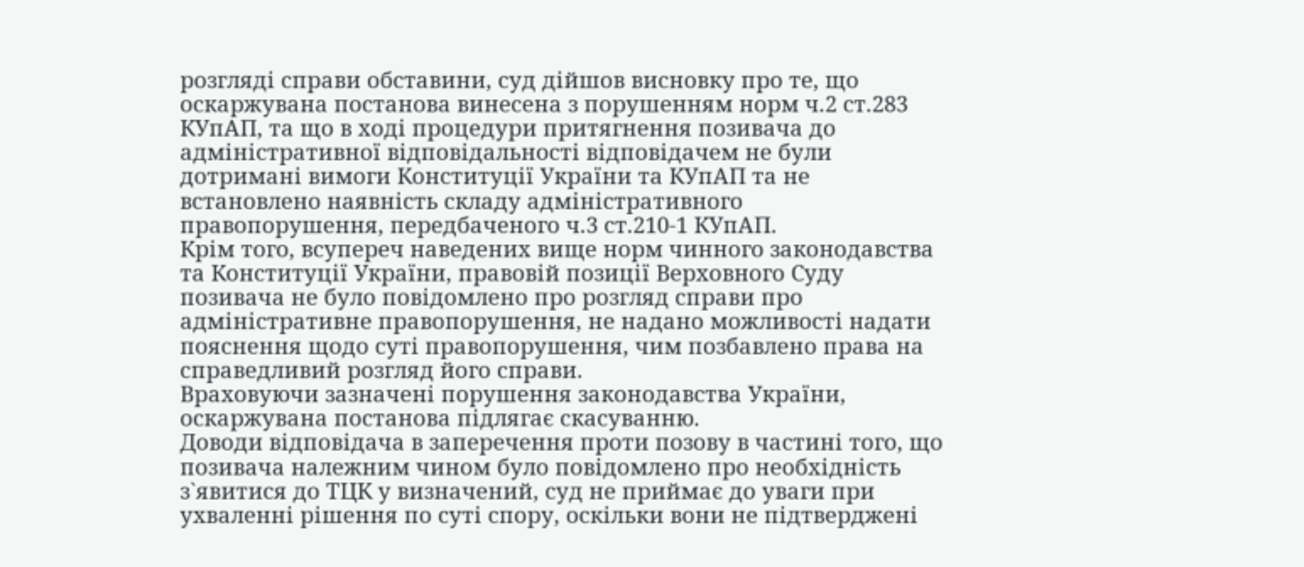розгляді справи обставини, суд дійшов висновку про те, що оскаржувана постанова винесена з порушенням норм ч.2 ст.283 КУпАП, та що в ході процедури притягнення позивача до адміністративної відповідальності відповідачем не були дотримані вимоги Конституції України та КУпАП та не встановлено наявність складу адміністративного правопорушення, передбаченого ч.3 ст.210-1 КУпАП.
Крім того, всупереч наведених вище норм чинного законодавства та Конституції України, правовій позиції Верховного Суду позивача не було повідомлено про розгляд справи про адміністративне правопорушення, не надано можливості надати пояснення щодо суті правопорушення, чим позбавлено права на справедливий розгляд його справи.
Враховуючи зазначені порушення законодавства України, оскаржувана постанова підлягає скасуванню.
Доводи відповідача в заперечення проти позову в частині того, що позивача належним чином було повідомлено про необхідність з`явитися до ТЦК у визначений, суд не приймає до уваги при ухваленні рішення по суті спору, оскільки вони не підтверджені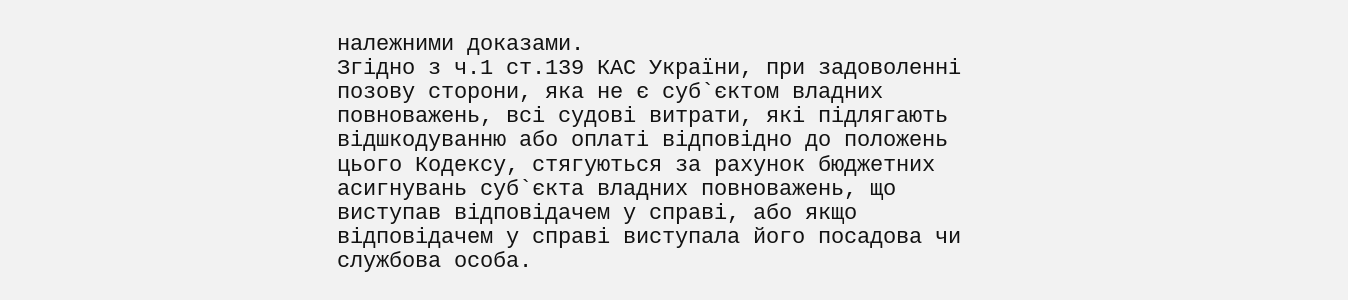належними доказами.
Згідно з ч.1 ст.139 КАС України, при задоволенні позову сторони, яка не є суб`єктом владних повноважень, всі судові витрати, які підлягають відшкодуванню або оплаті відповідно до положень цього Кодексу, стягуються за рахунок бюджетних асигнувань суб`єкта владних повноважень, що виступав відповідачем у справі, або якщо відповідачем у справі виступала його посадова чи службова особа.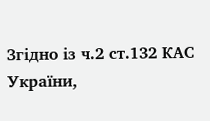Згідно із ч.2 ст.132 КАС України,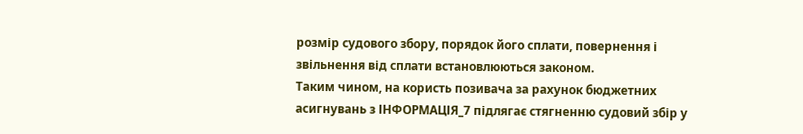розмір судового збору, порядок його сплати, повернення і звільнення від сплати встановлюються законом.
Таким чином, на користь позивача за рахунок бюджетних асигнувань з ІНФОРМАЦІЯ_7 підлягає стягненню судовий збір у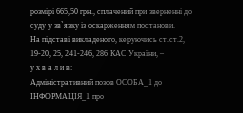розмірі 665,50 грн., сплачений при зверненні до суду у зв`язку із оскарженням постанови.
На підставі викладеного, керуючись ст.ст.2, 19-20, 25, 241-246, 286 КАС України, –
у х в а л и в:
Адміністративний позов ОСОБА_1 до ІНФОРМАЦІЯ_1 про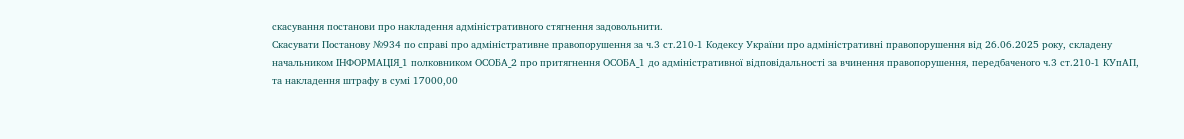скасування постанови про накладення адміністративного стягнення задовольнити.
Скасувати Постанову №934 по справі про адміністративне правопорушення за ч.3 ст.210-1 Кодексу України про адміністративні правопорушення від 26.06.2025 року, складену начальником ІНФОРМАЦІЯ_1 полковником ОСОБА_2 про притягнення ОСОБА_1 до адміністративної відповідальності за вчинення правопорушення, передбаченого ч.3 ст.210-1 КУпАП, та накладення штрафу в сумі 17000,00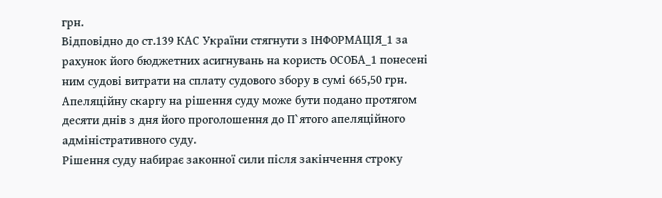грн.
Відповідно до ст.139 КАС України стягнути з ІНФОРМАЦІЯ_1 за рахунок його бюджетних асигнувань на користь ОСОБА_1 понесені ним судові витрати на сплату судового збору в сумі 665,50 грн.
Апеляційну скаргу на рішення суду може бути подано протягом десяти днів з дня його проголошення до П`ятого апеляційного адміністративного суду.
Рішення суду набирає законної сили після закінчення строку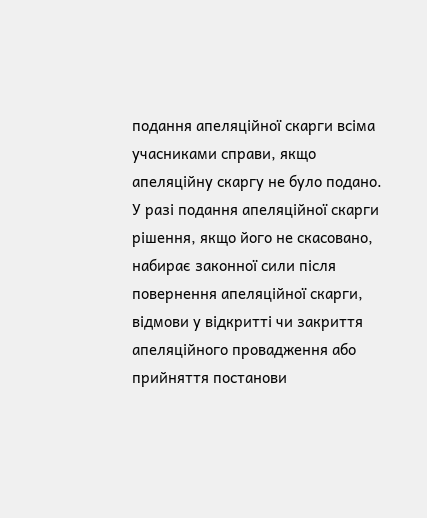подання апеляційної скарги всіма учасниками справи, якщо апеляційну скаргу не було подано. У разі подання апеляційної скарги рішення, якщо його не скасовано, набирає законної сили після повернення апеляційної скарги, відмови у відкритті чи закриття апеляційного провадження або прийняття постанови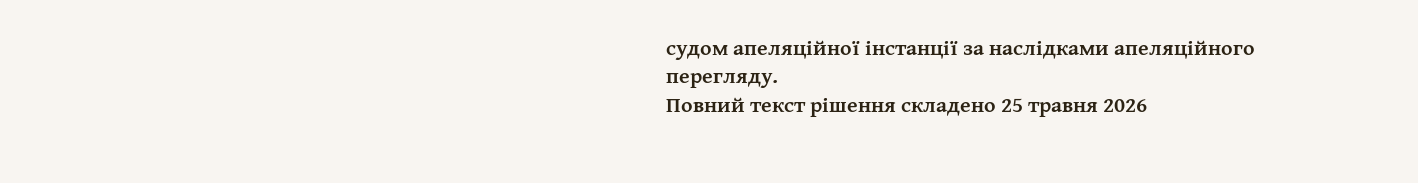судом апеляційної інстанції за наслідками апеляційного перегляду.
Повний текст рішення складено 25 травня 2026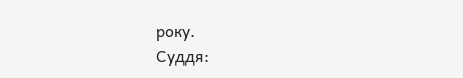року.
Суддя: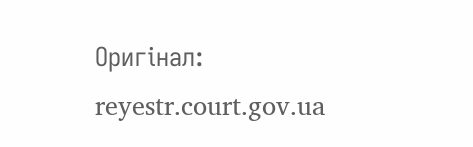Оригінал: reyestr.court.gov.ua